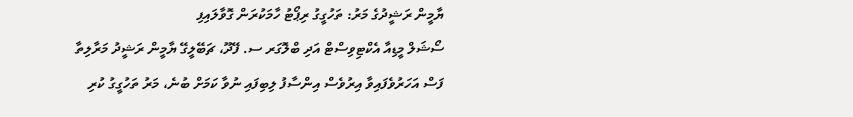ޔާމީން ރަޝީދުގެ މަރު: ތަހުގީގު ރިޕޯޓު ހާމަކުރަން ގޮވާލައިފި
ސޯޝަލް މީޑިއާ އެކްޓިވިސްޓް އަދި ބްލޮގަރ ސ. ފޭދޫ، ޗަބޭލީގޭ ޔާމީން ރަޝީދު މަރާލިތާ ފަސް އަހަރުވެފައިވާ އިރުވެސް އިންސާފު ލިބިފައި ނުވާ ކަމަށް ބުނެ، މަރު ތަހުގީގު ކުރި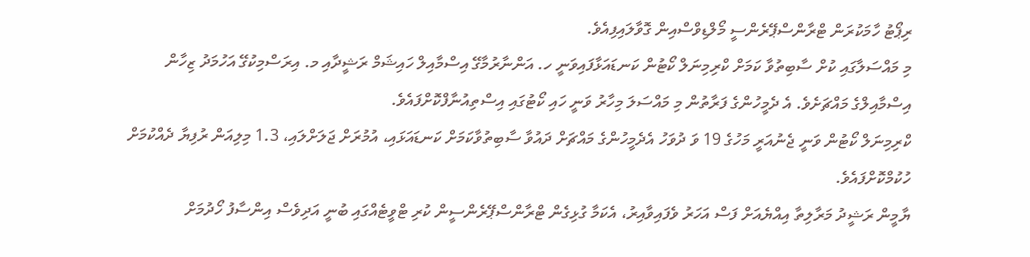ރިޕޯޓު ހާމަކުރަން ޓްރާންސްޕޭރެންސީ މޯލްޑިވްސްއިން ގޮވާލައިފިއެވެ.
މި މައްސަލާގައި ކުށް ސާބިތުވާ ކަމަށް ކްރިމިނަލް ކޯޓުން ކަނޑައަޅާފައިވަނީ ހ. އަންނާރުމާގޭ އިސްމާއިލް ހައިޝަމް ރަޝީދާއި މ. އިރަސްމިކުގޭ އަހުމަދު ޒިހާން އިސްމާއިލްގެ މައްޗަށެވެ. އެ ދެމީހުންގެ ފަރާތުން މި މައްސަލަ މިހާރު ވަނީ ހައި ކޯޓުގައި އިސްތިއުނާފްކޮށްފައެވެ.
ކްރިމިނަލް ކޯޓުން ވަނީ ޖެނުއަރީ މަހުގެ 19 ވަ ދުވަހު އެދެމީހުންގެ މައްޗަށް ދައުވާ ސާބިތުވާކަމަށް ކަނޑައަޅައި، އުމުރަށް ޖަލަށްލައި، 1.3 މިލިއަން ރުފިޔާ ދެއްކުމަށް ހުކުމްކޮށްފައެވެ.
ޔާމީން ރަޝީދު މަރާލިތާ އިއްޔެއަށް ފަސް އަހަރު ވެފައިވާއިރު، އެކަމާ ގުޅިގެން ޓްރާންސްޕޭރެންސީން ކުރި ޓްވީޓެއްގައި ބުނީ އަދިވެސް އިންސާފު ހޯދުމަށް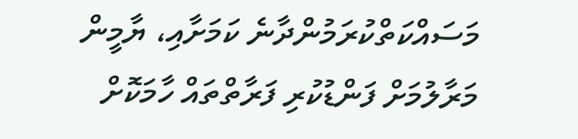މަސައްކަތްކުރަމުންދާނެ ކަމަށާއި، ޔާމީން މަރާލުމަށް ފަންޑުކުރި ފަރާތްތައް ހާމަކޮށް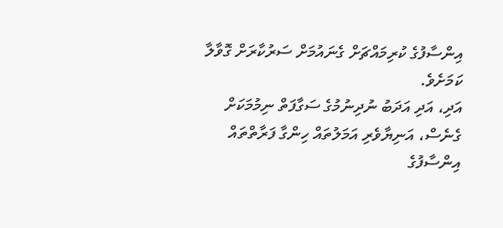އިންސާފުގެ ކުރިމައްޗަށް ގެނައުމަށް ސަރުކާރަށް ގޮވާލާ ކަމަށެވެ.
އަދި، އަދި އަދަބު ނުދިނުމުގެ ސަގާފަތް ނިމުމަކަށް ގެނެސް، އަނިޔާވެރި އަމަލުތައް ހިންގާ ފަރާތްތައް އިންސާފުގެ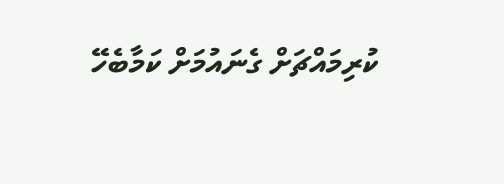ކުރިމައްޗަށް ގެނައުމަށް ކަމާބެހޭ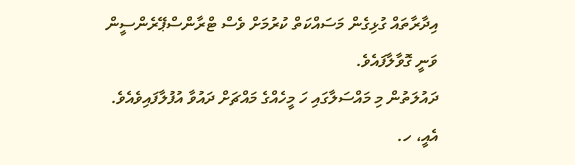އިދާރާތައް ގުޅިގެން މަސައްކަތް ކުރުމަށް ވެސް ޓްރާންސްޕޭރެންސީން ވަނީ ގޮވާލާފައެވެ.
ދައުލަތުން މި މައްސަލާގައި ހަ މީހެއްގެ މައްޗަށް ދައުވާ އުފުލާފައިވެއެވެ. އެއީ، ހ.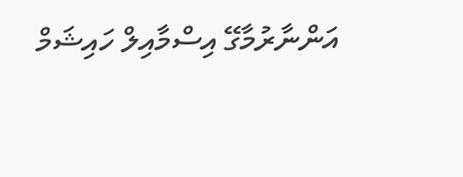އަންނާރުމާގޭ އިސްމާއިލް ހައިޝަމް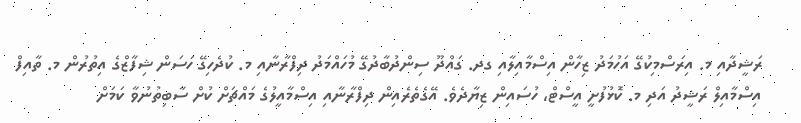ރަޝީދާއި މ. އިރަސްމިކުގޭ އަހުމަދު ޒިހާން އިސްމާއިލާއި ގދ. ގައްދޫ ސިންދުބާދުގޭ މުހައްމަދު ދިފްރާނާއި މ. ކުދެހިގޭ ހަސަން ޝިފާޒްގެ އިތުރުން މ. ތާއިފް އިސްމާއިލް ރަޝީދު އަދި މ. ކޮޅުފުށީ އީސްޓް، ހުސައިން ޒިޔާދެވެ. އޭގެތެރެއިން ދިފްރާނާއި އިސްމާއީލުގެ މައްޗަށް ކުށް ސާބިތުނުވާ ކަމަށް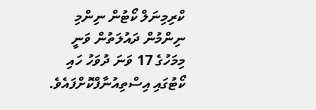ކްރިމިނަލް ކޯޓުން ނިންމި ނިންމުން ދައުލަތުން ވަނީ މިމަހުގެ 17 ވަނަ ދުވަހު ހައި ކޯޓުގައި އިސްތިއުނާފްކޮށްފައެވެ.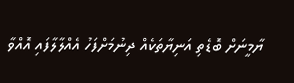ޔާމީނަށް ބޮޑެތި އަނިޔާތަކެއް ދިނުމަށްފަހު އެއްލާލާފައި އޮއްވާ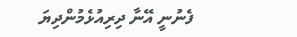ފެނުނީ އޭނާ ދިރިއުޅެމުންދިޔަ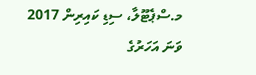މ.ސްޕެޓޫލާ، ސިޑި ކައިރިން 2017 ވަނަ އަހަރުގެ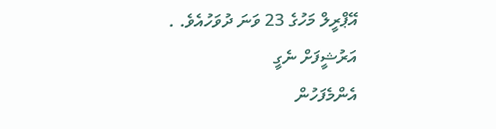އޭޕްރީލް މަހުގެ 23 ވަނަ ދުވަހުއެވެ. .
އަރުޝީފަށް ނެގީ
އެންމެފަހުން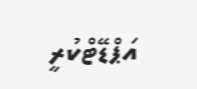އަޕްޑޭޓްކުރީ